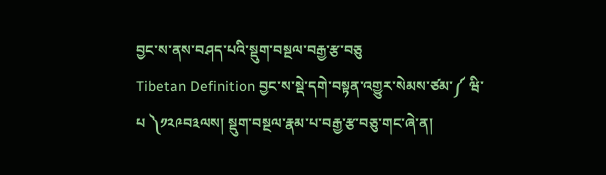བྱང་ས་ནས་བཤད་པའི་སྡུག་བསྔལ་བརྒྱ་རྩ་བཅུ
Tibetan Definition བྱང་ས་སྡེ་དགེ་བསྟན་འགྱུར་སེམས་ཙམ་༼ ཝི་པ ༽༡༢༩བ༣ལས། སྡུག་བསྔལ་རྣམ་པ་བརྒྱ་རྩ་བཅུ་གང་ཞེ་ན།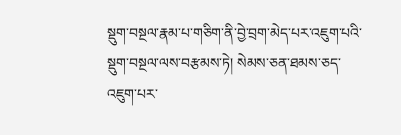སྡུག་བསྔལ་རྣམ་པ་གཅིག་ནི་བྱེ་བྲག་མེད་པར་འཇུག་པའི་སྡུག་བསྔལ་ལས་བརྩམས་ཏེ། སེམས་ཅན་ཐམས་ཅད་འཇུག་པར་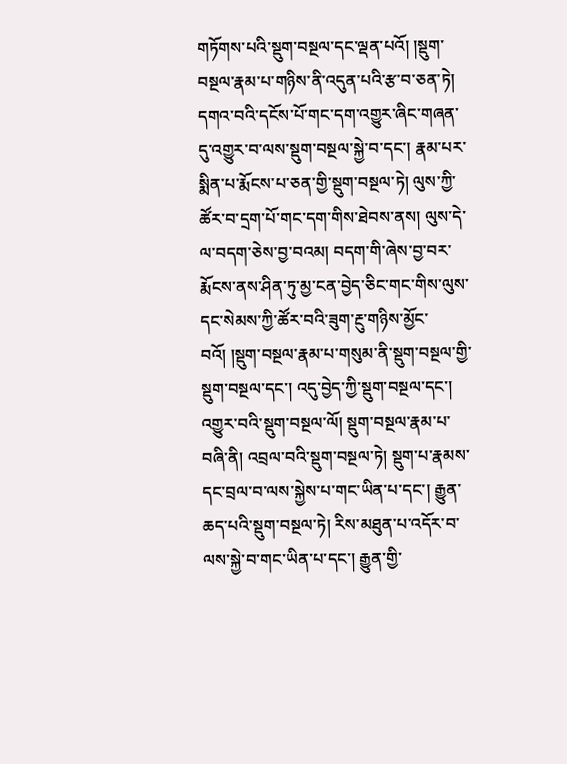གཏོགས་པའི་སྡུག་བསྔལ་དང་ལྡན་པའོ། །སྡུག་བསྔལ་རྣམ་པ་གཉིས་ནི་འདུན་པའི་རྩ་བ་ཅན་ཏེ། དགའ་བའི་དངོས་པོ་གང་དག་འགྱུར་ཞིང་གཞན་དུ་འགྱུར་བ་ལས་སྡུག་བསྔལ་སྐྱེ་བ་དང་། རྣམ་པར་སྨིན་པ་རྨོངས་པ་ཅན་གྱི་སྡུག་བསྔལ་ཏེ། ལུས་ཀྱི་ཚོར་བ་དྲག་པོ་གང་དག་གིས་ཐེབས་ནས། ལུས་དེ་ལ་བདག་ཅེས་བྱ་བའམ། བདག་གི་ཞེས་བྱ་བར་རྨོངས་ནས་ཤིན་ཏུ་མྱ་ངན་བྱེད་ཅིང་གང་གིས་ལུས་དང་སེམས་ཀྱི་ཚོར་བའི་ཟུག་རྔུ་གཉིས་མྱོང་བའོ། །སྡུག་བསྔལ་རྣམ་པ་གསུམ་ནི་སྡུག་བསྔལ་གྱི་སྡུག་བསྔལ་དང་། འདུ་བྱེད་ཀྱི་སྡུག་བསྔལ་དང་། འགྱུར་བའི་སྡུག་བསྔལ་ལོ། སྡུག་བསྔལ་རྣམ་པ་བཞི་ནི། འབྲལ་བའི་སྡུག་བསྔལ་ཏེ། སྡུག་པ་རྣམས་དང་བྲལ་བ་ལས་སྐྱེས་པ་གང་ཡིན་པ་དང་། རྒྱུན་ཆད་པའི་སྡུག་བསྔལ་ཏེ། རིས་མཐུན་པ་འདོར་བ་ལས་སྐྱེ་བ་གང་ཡིན་པ་དང་། རྒྱུན་གྱི་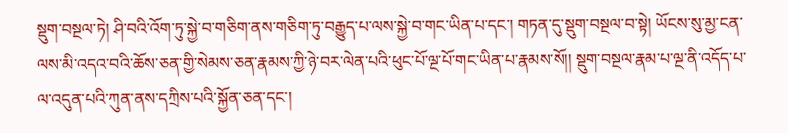སྡུག་བསྔལ་ཏེ། ཤི་བའི་འོག་ཏུ་སྐྱེ་བ་གཅིག་ནས་གཅིག་ཏུ་བརྒྱུད་པ་ལས་སྐྱེ་བ་གང་ཡིན་པ་དང་། གཏན་དུ་སྡུག་བསྔལ་བ་སྟེ། ཡོངས་སུ་མྱ་ངན་ལས་མི་འདའ་བའི་ཆོས་ཅན་གྱི་སེམས་ཅན་རྣམས་ཀྱི་ཉེ་བར་ལེན་པའི་ཕུང་པོ་ལྔ་པོ་གང་ཡིན་པ་རྣམས་སོ།། སྡུག་བསྔལ་རྣམ་པ་ལྔ་ནི་འདོད་པ་ལ་འདུན་པའི་ཀུན་ནས་དཀྲིས་པའི་སྐྱོན་ཅན་དང་།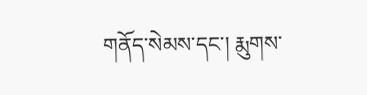གནོད་སེམས་དང་། རྨུགས་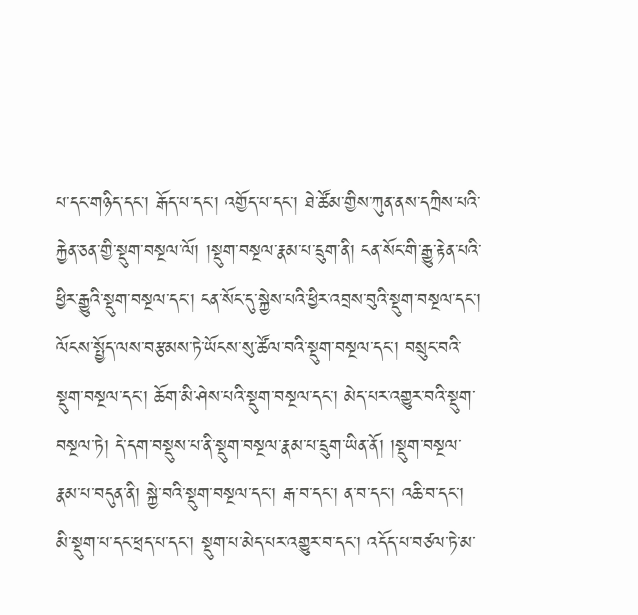པ་དང་གཉིད་དང་། རྒོད་པ་དང་། འགྱོད་པ་དང་། ཐེ་ཚོམ་གྱིས་ཀུན་ནས་དཀྲིས་པའི་རྐྱེན་ཅན་གྱི་སྡུག་བསྔལ་ལོ། །སྡུག་བསྔལ་རྣམ་པ་དྲུག་ནི། ངན་སོང་གི་རྒྱུ་རྟེན་པའི་ཕྱིར་རྒྱུའི་སྡུག་བསྔལ་དང་། ངན་སོང་དུ་སྐྱེས་པའི་ཕྱིར་འབྲས་བུའི་སྡུག་བསྔལ་དང་། ལོངས་སྤྱོད་ལས་བརྩམས་ཏེ་ཡོངས་སུ་ཚོལ་བའི་སྡུག་བསྔལ་དང་། བསྲུང་བའི་སྡུག་བསྔལ་དང་། ཆོག་མི་ཤེས་པའི་སྡུག་བསྔལ་དང་། མེད་པར་འགྱུར་བའི་སྡུག་བསྔལ་ཏེ། དེ་དག་བསྡུས་པ་ནི་སྡུག་བསྔལ་རྣམ་པ་དྲུག་ཡིན་ནོ། །སྡུག་བསྔལ་རྣམ་པ་བདུན་ནི། སྐྱེ་བའི་སྡུག་བསྔལ་དང་། རྒ་བ་དང་། ན་བ་དང་། འཆི་བ་དང་། མི་སྡུག་པ་དང་ཕྲད་པ་དང་། སྡུག་པ་མེད་པར་འགྱུར་བ་དང་། འདོད་པ་བཙལ་ཏེ་མ་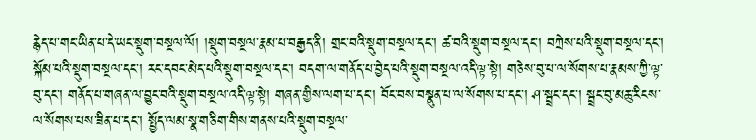རྙེད་པ་གང་ཡིན་པ་དེ་ཡང་སྡུག་བསྔལ་ལོ། །སྡུག་བསྔལ་རྣམ་པ་བརྒྱད་ནི། གྲང་བའི་སྡུག་བསྔལ་དང་། ཚ་བའི་སྡུག་བསྔལ་དང་། བཀྲེས་པའི་སྡུག་བསྔལ་དང་། སྐོམ་པའི་སྡུག་བསྔལ་དང་། རང་དབང་མེད་པའི་སྡུག་བསྔལ་དང་། བདག་ལ་གནོད་པ་བྱེད་པའི་སྡུག་བསྔལ་འདི་ལྟ་སྟེ། གཅེས་བུ་པ་ལ་སོགས་པ་རྣམས་ཀྱི་ལྟ་བུ་དང་། གནོད་པ་གཞན་ལ་བྱུང་བའི་སྡུག་བསྔལ་འདི་ལྟ་སྟེ། གཞན་གྱིས་ལག་པ་དང་། བོང་བས་བསྣུན་པ་ལ་སོགས་པ་དང་། ཤ་སྦྲང་དང་། སྦྲང་བུ་མཆུ་རིངས་ལ་སོགས་པས་ཟིན་པ་དང་། སྤྱོད་ལམ་སྣ་གཅིག་གིས་གནས་པའི་སྡུག་བསྔལ་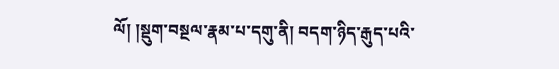ལོ། །སྡུག་བསྔལ་རྣམ་པ་དགུ་ནི། བདག་ཉིད་རྒུད་པའི་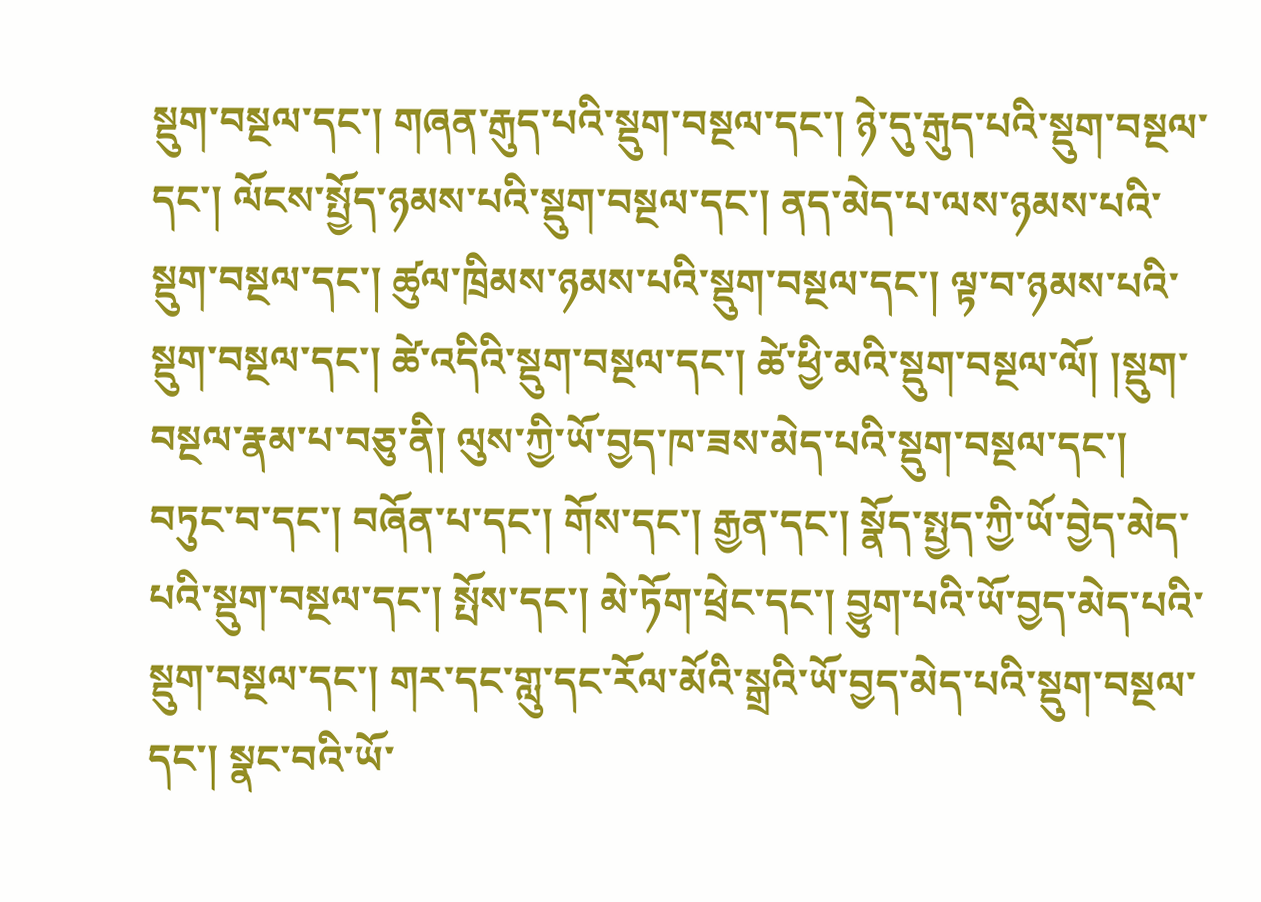སྡུག་བསྔལ་དང་། གཞན་རྒུད་པའི་སྡུག་བསྔལ་དང་། ཉེ་དུ་རྒུད་པའི་སྡུག་བསྔལ་དང་། ལོངས་སྤྱོད་ཉམས་པའི་སྡུག་བསྔལ་དང་། ནད་མེད་པ་ལས་ཉམས་པའི་སྡུག་བསྔལ་དང་། ཚུལ་ཁྲིམས་ཉམས་པའི་སྡུག་བསྔལ་དང་། ལྟ་བ་ཉམས་པའི་སྡུག་བསྔལ་དང་། ཚེ་འདིའི་སྡུག་བསྔལ་དང་། ཚེ་ཕྱི་མའི་སྡུག་བསྔལ་ལོ། །སྡུག་བསྔལ་རྣམ་པ་བཅུ་ནི། ལུས་ཀྱི་ཡོ་བྱད་ཁ་ཟས་མེད་པའི་སྡུག་བསྔལ་དང་། བཏུང་བ་དང་། བཞོན་པ་དང་། གོས་དང་། རྒྱན་དང་། སྣོད་སྤྱད་ཀྱི་ཡོ་བྱེད་མེད་པའི་སྡུག་བསྔལ་དང་། སྤོས་དང་། མེ་ཏོག་ཕྲེང་དང་། བྱུག་པའི་ཡོ་བྱད་མེད་པའི་སྡུག་བསྔལ་དང་། གར་དང་གླུ་དང་རོལ་མོའི་སྒྲའི་ཡོ་བྱད་མེད་པའི་སྡུག་བསྔལ་དང་། སྣང་བའི་ཡོ་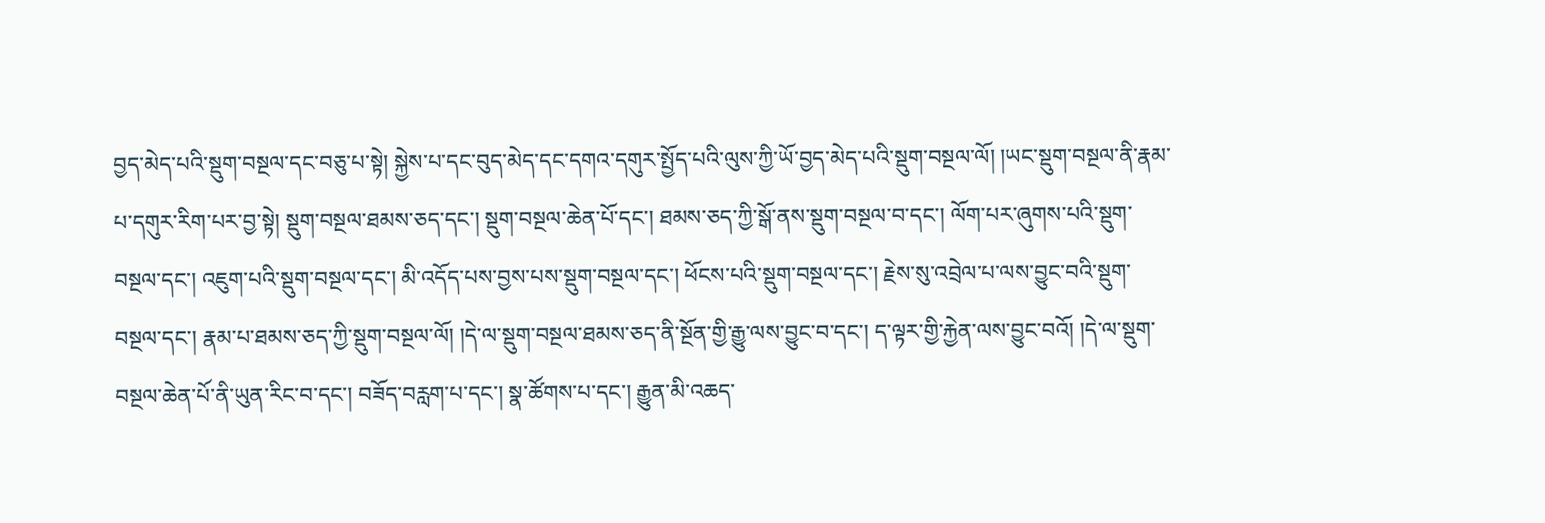བྱད་མེད་པའི་སྡུག་བསྔལ་དང་བཅུ་པ་སྟེ། སྐྱེས་པ་དང་བུད་མེད་དང་དགའ་དགུར་སྤྱོད་པའི་ལུས་ཀྱི་ཡོ་བྱད་མེད་པའི་སྡུག་བསྔལ་ལོ། །ཡང་སྡུག་བསྔལ་ནི་རྣམ་པ་དགུར་རིག་པར་བྱ་སྟེ། སྡུག་བསྔལ་ཐམས་ཅད་དང་། སྡུག་བསྔལ་ཆེན་པོ་དང་། ཐམས་ཅད་ཀྱི་སྒོ་ནས་སྡུག་བསྔལ་བ་དང་། ལོག་པར་ཞུགས་པའི་སྡུག་བསྔལ་དང་། འཇུག་པའི་སྡུག་བསྔལ་དང་། མི་འདོད་པས་བྱས་པས་སྡུག་བསྔལ་དང་། ཕོངས་པའི་སྡུག་བསྔལ་དང་། རྗེས་སུ་འབྲེལ་པ་ལས་བྱུང་བའི་སྡུག་བསྔལ་དང་། རྣམ་པ་ཐམས་ཅད་ཀྱི་སྡུག་བསྔལ་ལོ། །དེ་ལ་སྡུག་བསྔལ་ཐམས་ཅད་ནི་སྔོན་གྱི་རྒྱུ་ལས་བྱུང་བ་དང་། ད་ལྟར་གྱི་རྐྱེན་ལས་བྱུང་བའོ། །དེ་ལ་སྡུག་བསྔལ་ཆེན་པོ་ནི་ཡུན་རིང་བ་དང་། བཟོད་བརླག་པ་དང་། སྣ་ཚོགས་པ་དང་། རྒྱུན་མི་འཆད་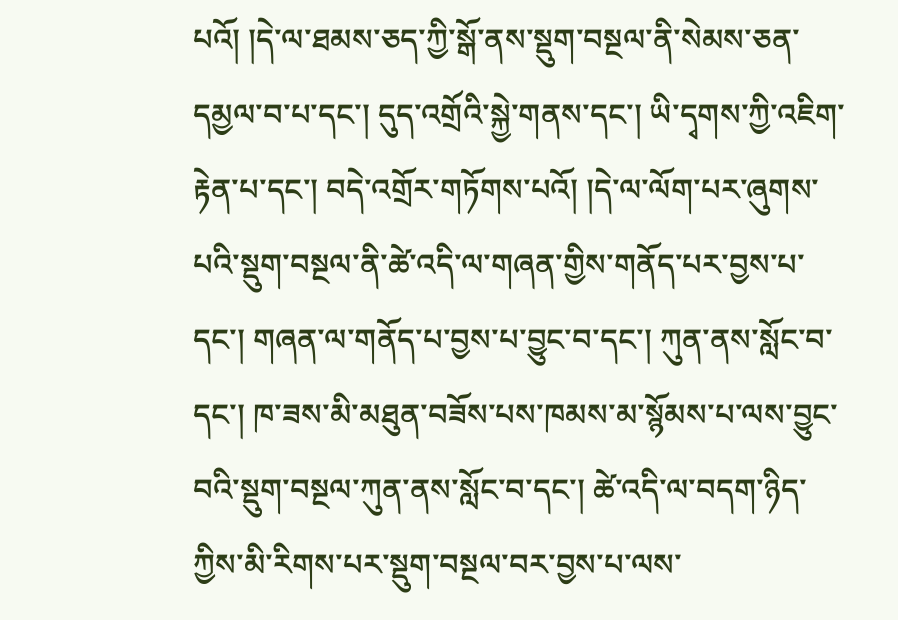པའོ། །དེ་ལ་ཐམས་ཅད་ཀྱི་སྒོ་ནས་སྡུག་བསྔལ་ནི་སེམས་ཅན་དམྱལ་བ་པ་དང་། དུད་འགྲོའི་སྐྱེ་གནས་དང་། ཡི་དྭགས་ཀྱི་འཇིག་རྟེན་པ་དང་། བདེ་འགྲོར་གཏོགས་པའོ། །དེ་ལ་ལོག་པར་ཞུགས་པའི་སྡུག་བསྔལ་ནི་ཚེ་འདི་ལ་གཞན་གྱིས་གནོད་པར་བྱས་པ་དང་། གཞན་ལ་གནོད་པ་བྱས་པ་བྱུང་བ་དང་། ཀུན་ནས་སློང་བ་དང་། ཁ་ཟས་མི་མཐུན་བཟོས་པས་ཁམས་མ་སྙོམས་པ་ལས་བྱུང་བའི་སྡུག་བསྔལ་ཀུན་ནས་སློང་བ་དང་། ཚེ་འདི་ལ་བདག་ཉིད་ཀྱིས་མི་རིགས་པར་སྡུག་བསྔལ་བར་བྱས་པ་ལས་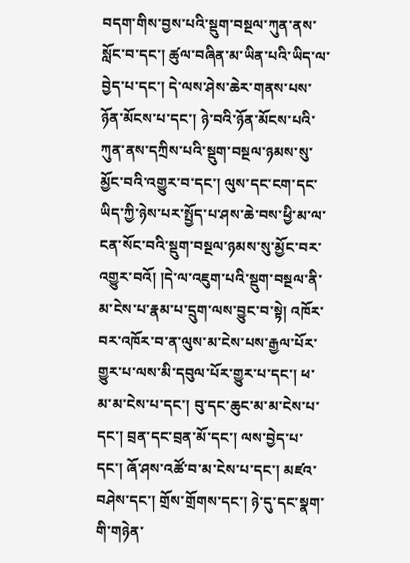བདག་གིས་བྱས་པའི་སྡུག་བསྔལ་ཀུན་ནས་སློང་བ་དང་། ཚུལ་བཞིན་མ་ཡིན་པའི་ཡིད་ལ་བྱེད་པ་དང་། དེ་ལས་ཤེས་ཆེར་གནས་པས་ཉོན་མོངས་པ་དང་། ཉེ་བའི་ཉོན་མོངས་པའི་ཀུན་ནས་དཀྲིས་པའི་སྡུག་བསྔལ་ཉམས་སུ་མྱོང་བའི་འགྱུར་བ་དང་། ལུས་དང་ངག་དང་ཡིད་ཀྱི་ཉེས་པར་སྤྱོད་པ་ཤས་ཆེ་བས་ཕྱི་མ་ལ་ངན་སོང་བའི་སྡུག་བསྔལ་ཉམས་སུ་མྱོང་བར་འགྱུར་བའོ། །དེ་ལ་འཇུག་པའི་སྡུག་བསྔལ་ནི་མ་ངེས་པ་རྣམ་པ་དྲུག་ལས་བྱུང་བ་སྟེ། འཁོར་བར་འཁོར་བ་ན་ལུས་མ་ངེས་པས་རྒྱལ་པོར་གྱུར་པ་ལས་མི་དབུལ་པོར་གྱུར་པ་དང་། ཕ་མ་མ་ངེས་པ་དང་། བུ་དང་ཆུང་མ་མ་ངེས་པ་དང་། བྲན་དང་བྲན་མོ་དང་། ལས་བྱེད་པ་དང་། ཞོ་ཤས་འཚོ་བ་མ་ངེས་པ་དང་། མཛའ་བཤེས་དང་། གྲོས་གྲོགས་དང་། ཉེ་དུ་དང་སྣག་གི་གཉེན་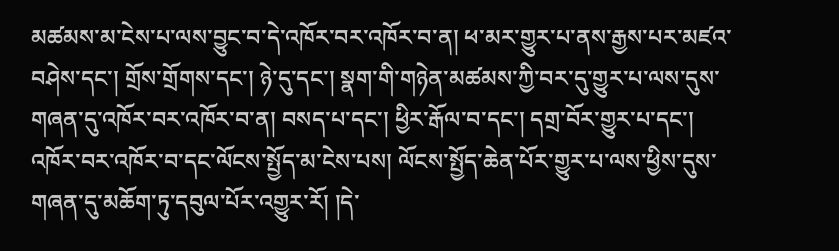མཚམས་མ་ངེས་པ་ལས་བྱུང་བ་དེ་འཁོར་བར་འཁོར་བ་ན། ཕ་མར་གྱུར་པ་ནས་རྒྱས་པར་མཛའ་བཤེས་དང་། གྲོས་གྲོགས་དང་། ཉེ་དུ་དང་། སྣག་གི་གཉེན་མཚམས་ཀྱི་བར་དུ་གྱུར་པ་ལས་དུས་གཞན་དུ་འཁོར་བར་འཁོར་བ་ན། བསད་པ་དང་། ཕྱིར་རྒོལ་བ་དང་། དགྲ་བོར་གྱུར་པ་དང་། འཁོར་བར་འཁོར་བ་དང་ལོངས་སྤྱོད་མ་ངེས་པས། ལོངས་སྤྱོད་ཆེན་པོར་གྱུར་པ་ལས་ཕྱིས་དུས་གཞན་དུ་མཆོག་ཏུ་དབུལ་པོར་འགྱུར་རོ། །དེ་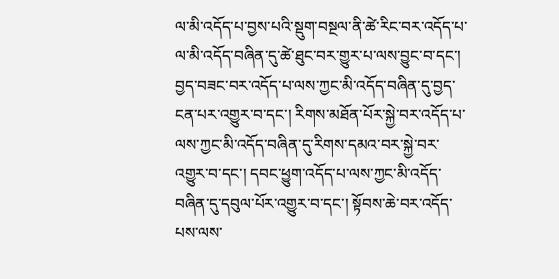ལ་མི་འདོད་པ་བྱས་པའི་སྡུག་བསྔལ་ནི་ཚེ་རིང་བར་འདོད་པ་ལ་མི་འདོད་བཞིན་དུ་ཚེ་ཐུང་བར་གྱུར་པ་ལས་བྱུང་བ་དང་། བྱད་བཟང་བར་འདོད་པ་ལས་ཀྱང་མི་འདོད་བཞིན་དུ་བྱད་ངན་པར་འགྱུར་བ་དང་། རིགས་མཐོན་པོར་སྐྱེ་བར་འདོད་པ་ལས་ཀྱང་མི་འདོད་བཞིན་དུ་རིགས་དམའ་བར་སྐྱེ་བར་འགྱུར་བ་དང་། དབང་ཕྱུག་འདོད་པ་ལས་ཀྱང་མི་འདོད་བཞིན་དུ་དབུལ་པོར་འགྱུར་བ་དང་། སྟོབས་ཆེ་བར་འདོད་པས་ལས་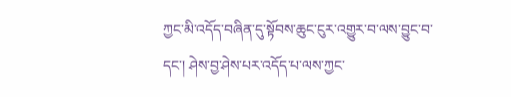ཀྱང་མི་འདོད་བཞིན་དུ་སྟོབས་ཆུང་ངུར་འགྱུར་བ་ལས་བྱུང་བ་དང་། ཤེས་བྱ་ཤེས་པར་འདོད་པ་ལས་ཀྱང་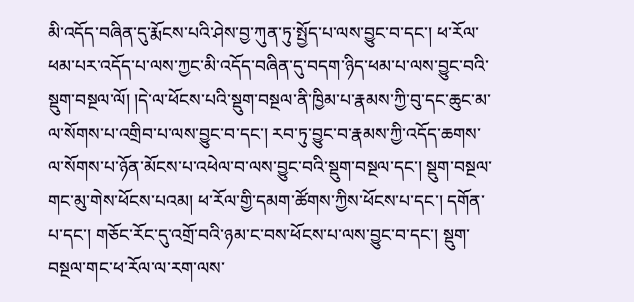མི་འདོད་བཞིན་དུ་རྨོངས་པའི་ཤེས་བྱ་ཀུན་ཏུ་སྤྱོད་པ་ལས་བྱུང་བ་དང་། ཕ་རོལ་ཕམ་པར་འདོད་པ་ལས་ཀྱང་མི་འདོད་བཞིན་དུ་བདག་ཉིད་ཕམ་པ་ལས་བྱུང་བའི་སྡུག་བསྔལ་ལོ། །དེ་ལ་ཕོངས་པའི་སྡུག་བསྔལ་ནི་ཁྱིམ་པ་རྣམས་ཀྱི་བུ་དང་ཆུང་མ་ལ་སོགས་པ་འགྲིབ་པ་ལས་བྱུང་བ་དང་། རབ་ཏུ་བྱུང་བ་རྣམས་ཀྱི་འདོད་ཆགས་ལ་སོགས་པ་ཉོན་མོངས་པ་འཕེལ་བ་ལས་བྱུང་བའི་སྡུག་བསྔལ་དང་། སྡུག་བསྔལ་གང་མུ་གེས་ཕོངས་པའམ། ཕ་རོལ་གྱི་དམག་ཚོགས་ཀྱིས་ཕོངས་པ་དང་། དགོན་པ་དང་། གཅོང་རོང་དུ་འགྲོ་བའི་ཉམ་ང་བས་ཕོངས་པ་ལས་བྱུང་བ་དང་། སྡུག་བསྔལ་གང་ཕ་རོལ་ལ་རག་ལས་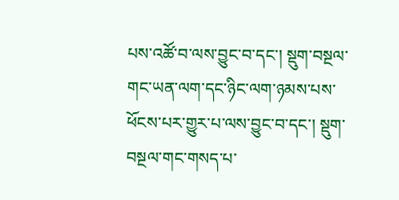པས་འཚོ་བ་ལས་བྱུང་བ་དང་། སྡུག་བསྔལ་གང་ཡན་ལག་དང་ཉིང་ལག་ཉམས་པས་ཕོངས་པར་གྱུར་པ་ལས་བྱུང་བ་དང་། སྡུག་བསྔལ་གང་གསད་པ་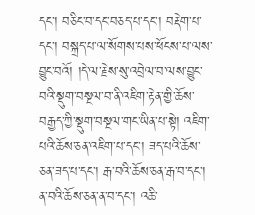དང་། བཅིང་བ་དང་བཅད་པ་དང་། བརྡེག་པ་དང་། བསྐྲད་པ་ལ་སོགས་པས་ཕོངས་པ་ལས་བྱུང་བའོ། །དེ་ལ་རྗེས་སུ་འབྲེལ་བ་ལས་བྱུང་བའི་སྡུག་བསྔལ་བ་ནི་འཇིག་རྟེན་གྱི་ཆོས་བརྒྱད་ཀྱི་སྡུག་བསྔལ་གང་ཡིན་པ་སྟེ། འཇིག་པའི་ཆོས་ཅན་འཇིག་པ་དང་། ཟད་པའི་ཆོས་ཅན་ཟད་པ་དང་། རྒ་བའི་ཆོས་ཅན་རྒ་བ་དང་། ན་བའི་ཆོས་ཅན་ན་བ་དང་། འཆི་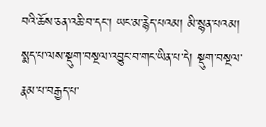བའི་ཆོས་ཅན་འཆི་བ་དང་། ཡང་མ་རྙེད་པའམ། མི་སྙན་པའམ། སྨད་པ་ལས་སྡུག་བསྔལ་འབྱུང་བ་གང་ཡིན་པ་དེ། སྡུག་བསྔལ་རྣམ་པ་བརྒྱད་པ་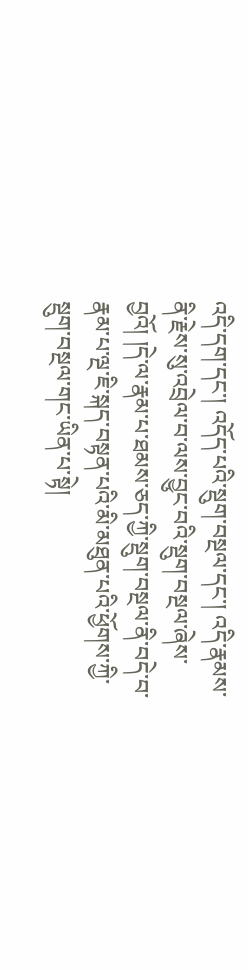འདི་དག་དང་། འདོད་པའི་སྡུག་བསྔལ་དང་། འདི་རྣམས་ནི་རྗེས་སུ་འབྲེལ་བ་ལས་བྱུང་བའི་སྡུག་བསྔལ་ཞེས་བྱའོ། །དེ་ལ་རྣམ་པ་ཐམས་ཅད་ཀྱི་སྡུག་བསྔལ་ནི་བདེ་བ་རྣམ་པ་ལྔ་ཇི་སྐད་བསྟན་པའི་མི་མཐུན་པའི་ཕྱོགས་ཀྱི་སྡུག་བསྔལ་གང་ཡིན་པ་སྟེ།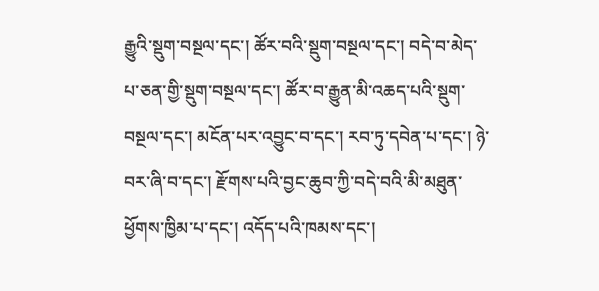རྒྱུའི་སྡུག་བསྔལ་དང་། ཚོར་བའི་སྡུག་བསྔལ་དང་། བདེ་བ་མེད་པ་ཅན་གྱི་སྡུག་བསྔལ་དང་། ཚོར་བ་རྒྱུན་མི་འཆད་པའི་སྡུག་བསྔལ་དང་། མངོན་པར་འབྱུང་བ་དང་། རབ་ཏུ་དབེན་པ་དང་། ཉེ་བར་ཞི་བ་དང་། རྫོགས་པའི་བྱང་ཆུབ་ཀྱི་བདེ་བའི་མི་མཐུན་ཕྱོགས་ཁྱིམ་པ་དང་། འདོད་པའི་ཁམས་དང་།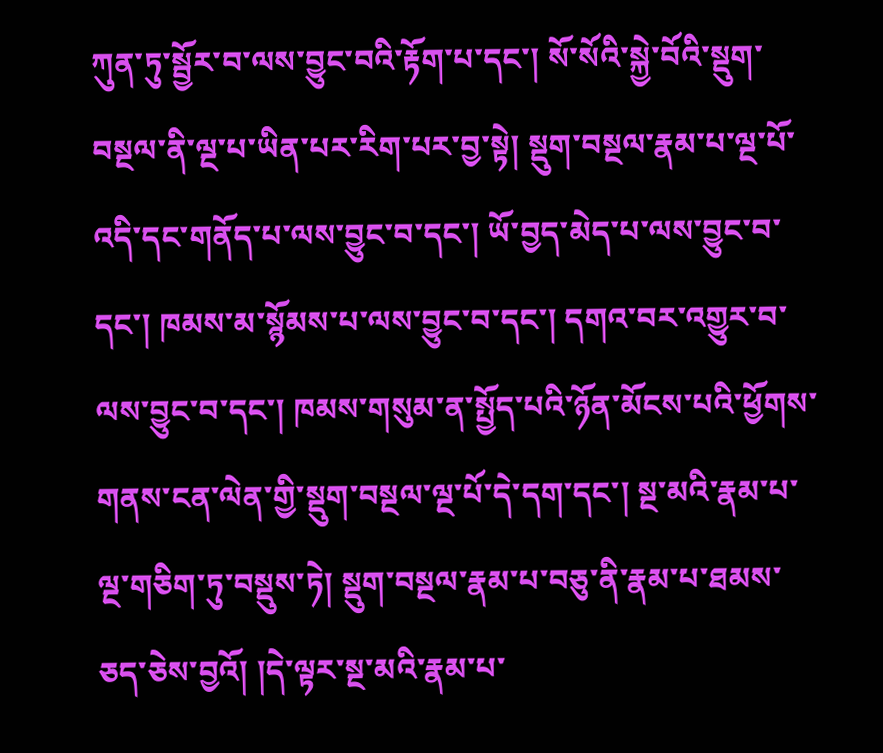ཀུན་ཏུ་སྦྱོར་བ་ལས་བྱུང་བའི་རྟོག་པ་དང་། སོ་སོའི་སྐྱེ་བོའི་སྡུག་བསྔལ་ནི་ལྔ་པ་ཡིན་པར་རིག་པར་བྱ་སྟེ། སྡུག་བསྔལ་རྣམ་པ་ལྔ་པོ་འདི་དང་གནོད་པ་ལས་བྱུང་བ་དང་། ཡོ་བྱད་མེད་པ་ལས་བྱུང་བ་དང་། ཁམས་མ་སྙོམས་པ་ལས་བྱུང་བ་དང་། དགའ་བར་འགྱུར་བ་ལས་བྱུང་བ་དང་། ཁམས་གསུམ་ན་སྤྱོད་པའི་ཉོན་མོངས་པའི་ཕྱོགས་གནས་ངན་ལེན་གྱི་སྡུག་བསྔལ་ལྔ་པོ་དེ་དག་དང་། སྔ་མའི་རྣམ་པ་ལྔ་གཅིག་ཏུ་བསྡུས་ཏེ། སྡུག་བསྔལ་རྣམ་པ་བཅུ་ནི་རྣམ་པ་ཐམས་ཅད་ཅེས་བྱའོ། །དེ་ལྟར་སྔ་མའི་རྣམ་པ་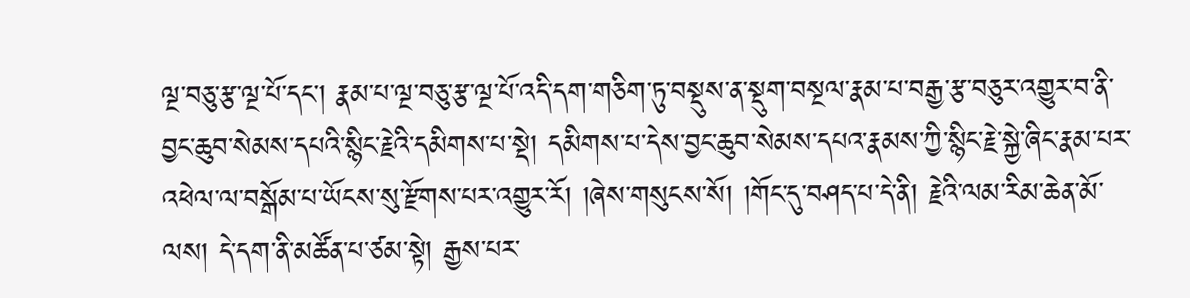ལྔ་བཅུ་རྩ་ལྔ་པོ་དང་། རྣམ་པ་ལྔ་བཅུ་རྩ་ལྔ་པོ་འདི་དག་གཅིག་ཏུ་བསྡུས་ན་སྡུག་བསྔལ་རྣམ་པ་བརྒྱ་རྩ་བཅུར་འགྱུར་བ་ནི་བྱང་ཆུབ་སེམས་དཔའི་སྙིང་རྗེའི་དམིགས་པ་སྡེ། དམིགས་པ་དེས་བྱང་ཆུབ་སེམས་དཔའ་རྣམས་ཀྱི་སྙིང་རྗེ་སྐྱེ་ཞིང་རྣམ་པར་འཕེལ་ལ་བསྒོམ་པ་ཡོངས་སུ་རྫོགས་པར་འགྱུར་རོ། །ཞེས་གསུངས་སོ། །གོང་དུ་བཤད་པ་དེ་ནི། རྗེའི་ལམ་རིམ་ཆེན་མོ་ལས། དེ་དག་ནི་མཚོན་པ་ཙམ་སྟེ། རྒྱས་པར་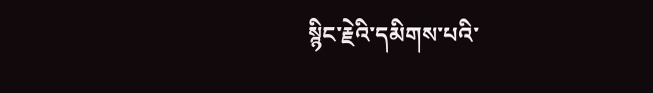སྙིང་རྗེའི་དམིགས་པའི་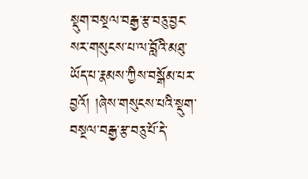སྡུག་བསྔལ་བརྒྱ་རྩ་བཅུ་བྱང་སར་གསུངས་པ་ལ་བློའི་མཐུ་ཡོད་པ་རྣམས་ཀྱིས་བསྒོམ་པར་བྱའོ། །ཞེས་གསུངས་པའི་སྡུག་བསྔལ་བརྒྱ་རྩ་བཅུ་པོ་དེ་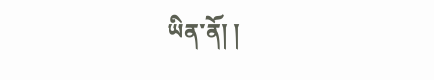ཡིན་ནོ། །